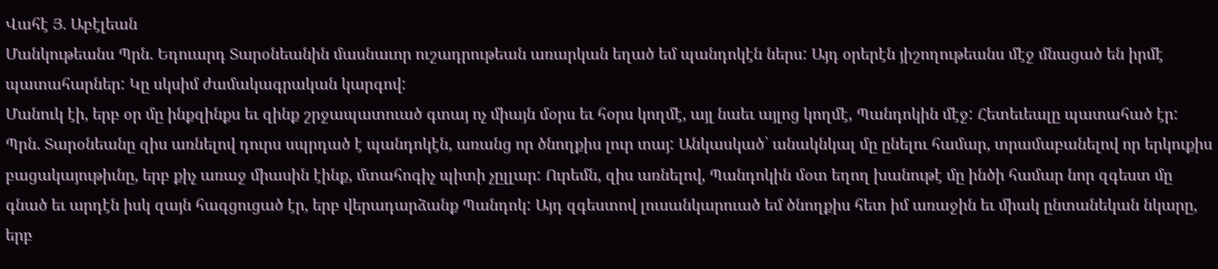Վահէ Յ. Աբէլեան
Մանկութեանս Պրն. Եդուարդ Տարօնեանին մասնաւոր ուշադրութեան առարկան եղած եմ պանդոկէն ներս: Այդ օրերէն յիշողութեանս մէջ մնացած են իրմէ պատահարներ: Կը սկսիմ ժամակագրական կարգով:
Մանուկ էի, երբ օր մը ինքզինքս եւ զինք շրջապատուած գտայ ոչ միայն մօրս եւ հօրս կողմէ, այլ նաեւ այլոց կողմէ, Պանդոկին մէջ: Հետեւեալը պատահած էր: Պրն. Տարօնեանը զիս առնելով դուրս սպրդած է պանդոկէն, առանց որ ծնողքիս լուր տայ: Անկասկած՝ անակնկալ մը ընելու համար, տրամաբանելով որ երկուքիս բացակայութիւնը, երբ քիչ առաջ միասին էինք, մտահոգիչ պիտի չըլլար: Ուրեմն, զիս առնելով, Պանդոկին մօտ եղող խանութէ մը ինծի համար նոր զգեստ մը գնած եւ արդէն իսկ զայն հագցուցած էր, երբ վերադարձանք Պանդոկ: Այդ զգեստով լուսանկարուած եմ ծնողքիս հետ իմ առաջին եւ միակ ընտանեկան նկարը, երբ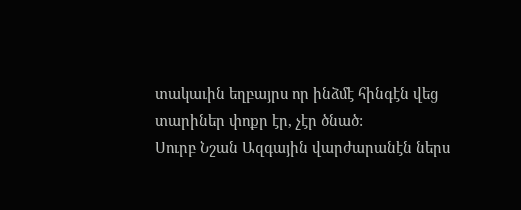տակաւին եղբայրս որ ինձմէ հինգէն վեց տարիներ փոքր էր, չէր ծնած:
Սուրբ Նշան Ազգային վարժարանէն ներս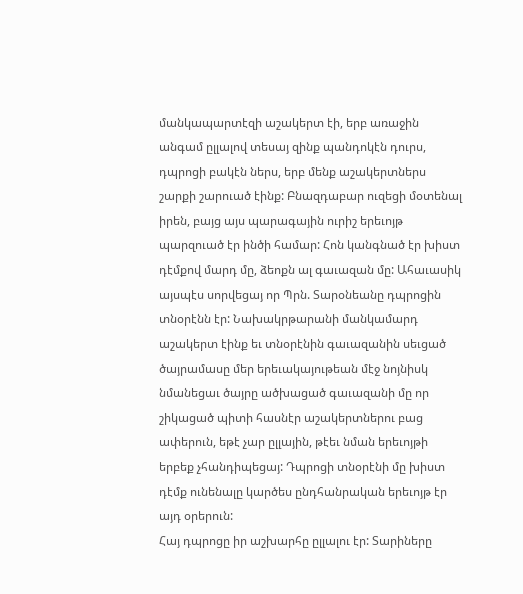մանկապարտէզի աշակերտ էի, երբ առաջին անգամ ըլլալով տեսայ զինք պանդոկէն դուրս, դպրոցի բակէն ներս, երբ մենք աշակերտներս շարքի շարուած էինք: Բնազդաբար ուզեցի մօտենալ իրեն, բայց այս պարագային ուրիշ երեւոյթ պարզուած էր ինծի համար: Հոն կանգնած էր խիստ դէմքով մարդ մը, ձեոքն ալ գաւազան մը: Ահաւասիկ այսպէս սորվեցայ որ Պրն. Տարօնեանը դպրոցին տնօրէնն էր: Նախակրթարանի մանկամարդ աշակերտ էինք եւ տնօրէնին գաւազանին սեւցած ծայրամասը մեր երեւակայութեան մէջ նոյնիսկ նմանեցաւ ծայրը ածխացած գաւազանի մը որ շիկացած պիտի հասնէր աշակերտներու բաց ափերուն, եթէ չար ըլլային, թէեւ նման երեւոյթի երբեք չհանդիպեցայ: Դպրոցի տնօրէնի մը խիստ դէմք ունենալը կարծես ընդհանրական երեւոյթ էր այդ օրերուն:
Հայ դպրոցը իր աշխարհը ըլլալու էր: Տարիները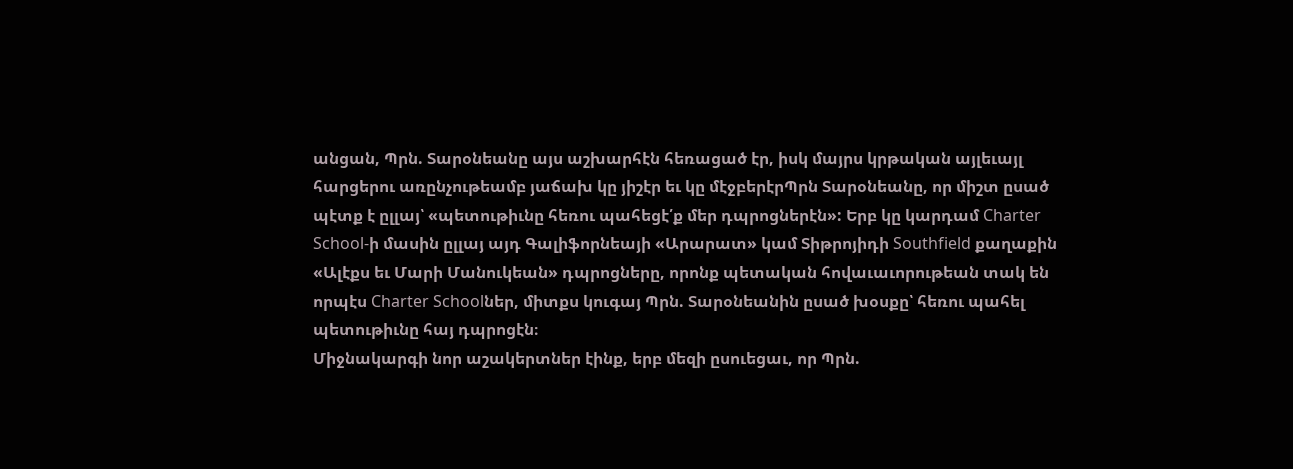անցան, Պրն. Տարօնեանը այս աշխարհէն հեռացած էր, իսկ մայրս կրթական այլեւայլ հարցերու առընչութեամբ յաճախ կը յիշէր եւ կը մէջբերէրՊրն Տարօնեանը, որ միշտ ըսած պէտք է ըլլայ՝ «պետութիւնը հեռու պահեցէ՛ք մեր դպրոցներէն»: Երբ կը կարդամ Charter School-ի մասին ըլլայ այդ Գալիֆորնեայի «Արարատ» կամ Տիթրոյիդի Southfield քաղաքին «Ալէքս եւ Մարի Մանուկեան» դպրոցները, որոնք պետական հովաւաւորութեան տակ են որպէս Charter Schoolներ, միտքս կուգայ Պրն. Տարօնեանին ըսած խօսքը՝ հեռու պահել պետութիւնը հայ դպրոցէն։
Միջնակարգի նոր աշակերտներ էինք, երբ մեզի ըսուեցաւ, որ Պրն.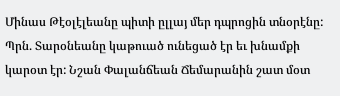Մինաս Թէօլէլեանը պիտի ըլլայ մեր դպրոցին տնօրէնը: Պրն. Տարօնեանը կաթուած ունեցած էր եւ խնամքի կարօտ էր: Նշան Փալանճեան Ճեմարանին շատ մօտ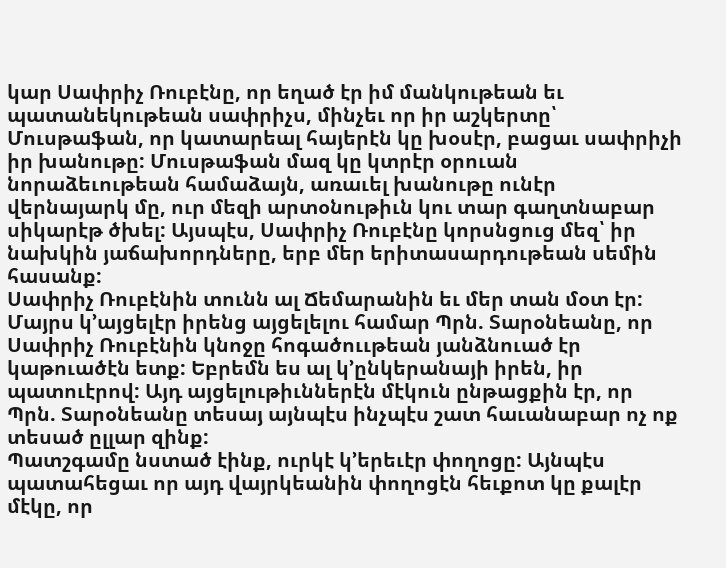կար Սափրիչ Ռուբէնը, որ եղած էր իմ մանկութեան եւ պատանեկութեան սափրիչս, մինչեւ որ իր աշկերտը՝ Մուսթաֆան, որ կատարեալ հայերէն կը խօսէր, բացաւ սափրիչի իր խանութը: Մուսթաֆան մազ կը կտրէր օրուան նորաձեւութեան համաձայն, առաւել խանութը ունէր վերնայարկ մը, ուր մեզի արտօնութիւն կու տար գաղտնաբար սիկարէթ ծխել: Այսպէս, Սափրիչ Ռուբէնը կորսնցուց մեզ՝ իր նախկին յաճախորդները, երբ մեր երիտասարդութեան սեմին հասանք:
Սափրիչ Ռուբէնին տունն ալ Ճեմարանին եւ մեր տան մօտ էր: Մայրս կ’այցելէր իրենց այցելելու համար Պրն. Տարօնեանը, որ Սափրիչ Ռուբէնին կնոջը հոգածոււթեան յանձնուած էր կաթուածէն ետք: Եբրեմն ես ալ կ’ընկերանայի իրեն, իր պատուէրով: Այդ այցելութիւններէն մէկուն ընթացքին էր, որ Պրն. Տարօնեանը տեսայ այնպէս ինչպէս շատ հաւանաբար ոչ ոք տեսած ըլլար զինք:
Պատշգամը նստած էինք, ուրկէ կ’երեւէր փողոցը: Այնպէս պատահեցաւ որ այդ վայրկեանին փողոցէն հեւքոտ կը քալէր մէկը, որ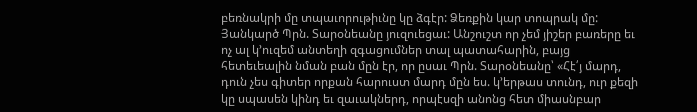բեռնակրի մը տպաւորութիւնը կը ձգէր: Ձեռքին կար տոպրակ մը: Յանկարծ Պրն. Տարօնեանը յուզուեցաւ: Անշուշտ որ չեմ յիշեր բառերը եւ ոչ ալ կ’ուզեմ անտեղի զգացումներ տալ պատահարին, բայց հետեւեալին նման բան մըն էր, որ ըսաւ Պրն. Տարօնեանը՝ «Հէ՛յ մարդ, դուն չես գիտեր որքան հարուստ մարդ մըն ես. կ’երթաս տունդ, ուր քեզի կը սպասեն կինդ եւ զաւակներդ, որպէսզի անոնց հետ միասնբար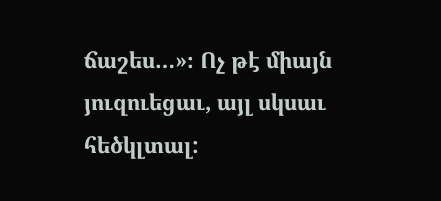ճաշես…»։ Ոչ թէ միայն յուզուեցաւ, այլ սկսաւ հեծկլտալ: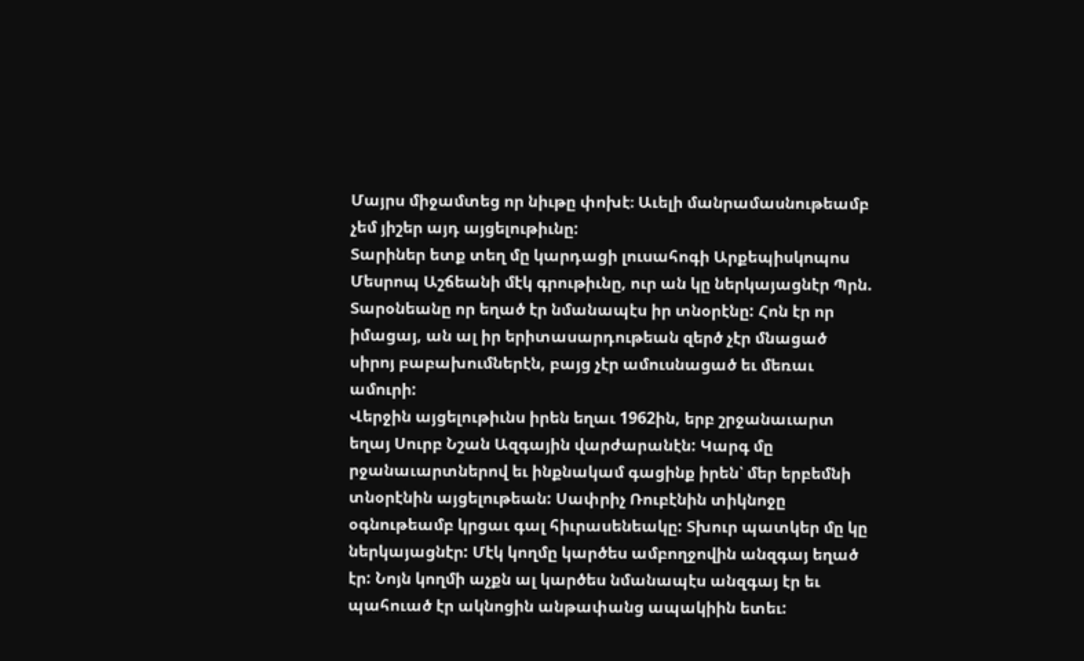Մայրս միջամտեց որ նիւթը փոխէ։ Աւելի մանրամասնութեամբ չեմ յիշեր այդ այցելութիւնը:
Տարիներ ետք տեղ մը կարդացի լուսահոգի Արքեպիսկոպոս Մեսրոպ Աշճեանի մէկ գրութիւնը, ուր ան կը ներկայացնէր Պրն. Տարօնեանը որ եղած էր նմանապէս իր տնօրէնը: Հոն էր որ իմացայ, ան ալ իր երիտասարդութեան զերծ չէր մնացած սիրոյ բաբախումներէն, բայց չէր ամուսնացած եւ մեռաւ ամուրի:
Վերջին այցելութիւնս իրեն եղաւ 1962ին, երբ շրջանաւարտ եղայ Սուրբ Նշան Ազգային վարժարանէն: Կարգ մը րջանաւարտներով եւ ինքնակամ գացինք իրեն՝ մեր երբեմնի տնօրէնին այցելութեան: Սափրիչ Ռուբէնին տիկնոջը օգնութեամբ կրցաւ գալ հիւրասենեակը: Տխուր պատկեր մը կը ներկայացնէր: Մէկ կողմը կարծես ամբողջովին անզգայ եղած էր: Նոյն կողմի աչքն ալ կարծես նմանապէս անզգայ էր եւ պահուած էր ակնոցին անթափանց ապակիին ետեւ: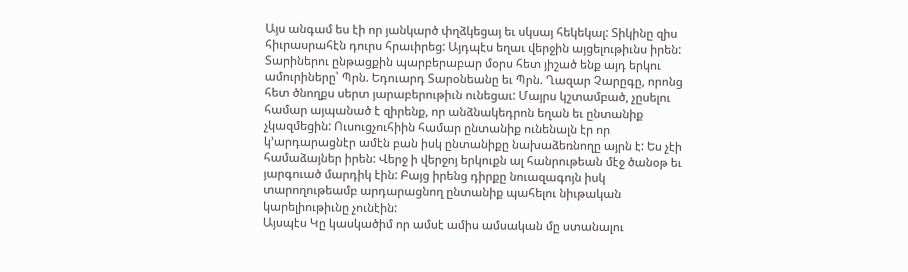Այս անգամ ես էի որ յանկարծ փղձկեցայ եւ սկսայ հեկեկալ: Տիկինը զիս հիւրասրահէն դուրս հրաւիրեց: Այդպէս եղաւ վերջին այցելութիւնս իրեն:
Տարիներու ընթացքին պարբերաբար մօրս հետ յիշած ենք այդ երկու ամուրիները՝ Պրն. Եդուարդ Տարօնեանը եւ Պրն. Ղազար Չարըգը, որոնց հետ ծնողքս սերտ յարաբերութիւն ունեցաւ: Մայրս կշտամբած, չըսելու համար այպանած է զիրենք, որ անձնակեդրոն եղան եւ ընտանիք չկազմեցին: Ուսուցչուհիին համար ընտանիք ունենալն էր որ կ’արդարացնէր ամէն բան իսկ ընտանիքը նախաձեռնողը այրն է: Ես չէի համաձայներ իրեն: Վերջ ի վերջոյ երկուքն ալ հանրութեան մէջ ծանօթ եւ յարգուած մարդիկ էին: Բայց իրենց դիրքը նուազագոյն իսկ տարողութեամբ արդարացնող ընտանիք պահելու նիւթական կարելիութիւնը չունէին:
Այսպէս Կը կասկածիմ որ ամսէ ամիս ամսական մը ստանալու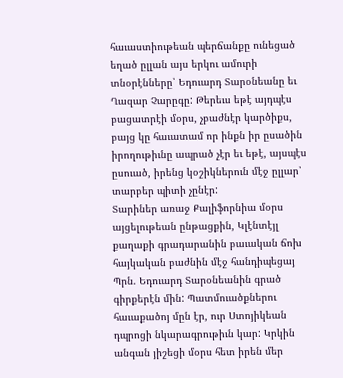հաւաստիութեան պերճանքը ունեցած եղած ըլլան այս երկու ամուրի տնօրէնները՝ Եդուարդ Տարօնեանը եւ Ղազար Չարըգը: Թերեւս եթէ այդպէս բացատրէի մօրս, չբաժնէր կարծիքս, բայց կը հաւատամ որ ինքն իր ըսածին իրողութիւնը ապրած չէր եւ եթէ, այսպէս ըսուած, իրենց կօշիկներուն մէջ ըլլար՝ տարբեր պիտի չընէր:
Տարիներ առաջ Քալիֆորնիա մօրս այցելութեան ընթացքին, Կլէնտէյլ քաղաքի գրադարանին բաւական ճոխ հայկական բաժնին մէջ հանդիպեցայ Պրն. Եդուարդ Տարօնեանին գրած գիրքերէն մին: Պատմուածքներու հաւաքածոյ մըն էր, ուր Ստոյիկեան դպրոցի նկարագրութիւն կար: Կրկին անգան յիշեցի մօրս հետ իրեն մեր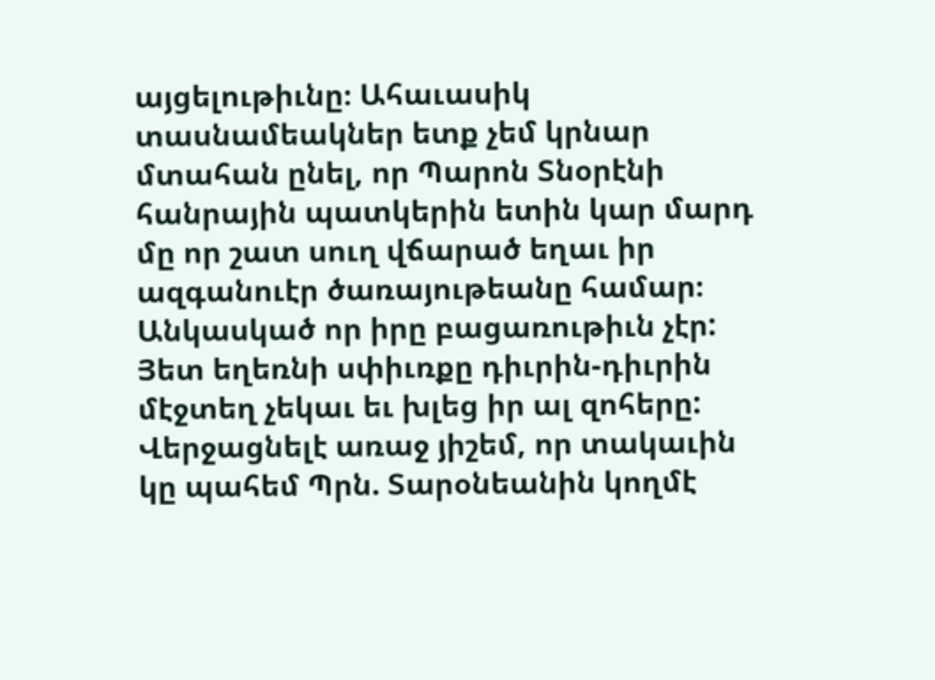այցելութիւնը։ Ահաւասիկ տասնամեակներ ետք չեմ կրնար մտահան ընել, որ Պարոն Տնօրէնի հանրային պատկերին ետին կար մարդ մը որ շատ սուղ վճարած եղաւ իր ազգանուէր ծառայութեանը համար։ Անկասկած որ իրը բացառութիւն չէր: Յետ եղեռնի սփիւռքը դիւրին-դիւրին մէջտեղ չեկաւ եւ խլեց իր ալ զոհերը:
Վերջացնելէ առաջ յիշեմ, որ տակաւին կը պահեմ Պրն. Տարօնեանին կողմէ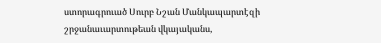ստորագրուած Սուրբ Նշան Մանկապարտէզի շրջանաւարտութեան վկայականս,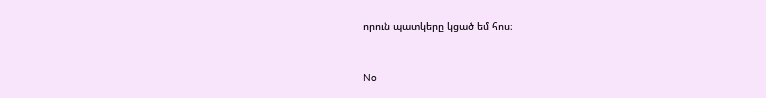որուն պատկերը կցած եմ հոս։


No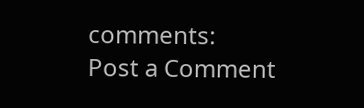comments:
Post a Comment